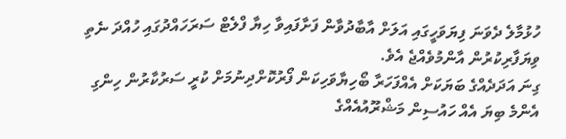ހުޅުމާލެ ދެވަނަ ފިޔަވަހީގައި އަލަށް އާބާދުވާން ފަށާފައިވާ ހިޔާ ފްލެޓް ސަރަހައްދުގައި ހުއްދަ ނެތި ވިޔަފާރިކުރުން އާންމުވެއްޖެ އެވެ.
ގިނަ އަދަދެއްގެ ބަޔަކަށް އެއްފަހަރާ ބޯހިޔާވަހިކަން ފޯރުކޮށްދިނުމަށް ކުރީ ސަރުކާރުން ހިންގި އެންމެ ބިޔަ އެއް ހައުސިން މަޝްރޫއުއެއްގެ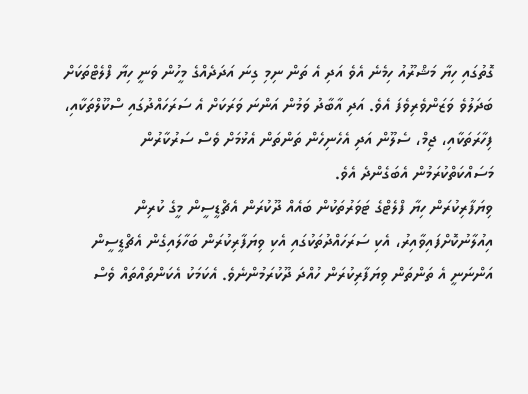ގޮތުގައި ހިޔާ މަޝްރޫއު ހިމެނެ އެވެ އަދި އެ ތަން ނިމި ގިނަ އަދަދެއްގެ މީހުން ވަނީ ހިޔާ ފްލެޓްތަކަށް ބަދަލުވެ ވަޒަންވެރިވެފަ އެވެ. އަދި އާބާދު ވަމުން އަންނަ ވަރަކަށް އެ ސަރަހައްދުގައި ސްކޫލްތަކާއި، ފިހާރަތަކާއި، ޖިމް، ސެލޫން އަދި އެހެނިހެން ތަންތަން އެޅުމަށް ވެސް ސަރުކާރުން މަސައްކަތްކުރަމުން އެބަގެންދެ އެވެ.
ވިޔަފާރިކުރަން ހިޔާ ފްލެޓްގެ ޓަވަރުތަކުން ބައެއް ދޫކުރަން އެޗްޑީސީން މީގެ ކުރިން އިއުލާނުކޮށްފައިވާއިރު، އެކި ސަރަހައްދުތަކުގައި އެކި ވިޔަފާރިކުރަން ބަހާލައިގެން އެޗްޑީސީން އަންނަނީ އެ ތަންތަން ވިޔަފާރިކުރަން ހުއްދަ ދޫކުރަމުންނެވެ. އެކަމަކު އެކަންތައްތައް ވެސް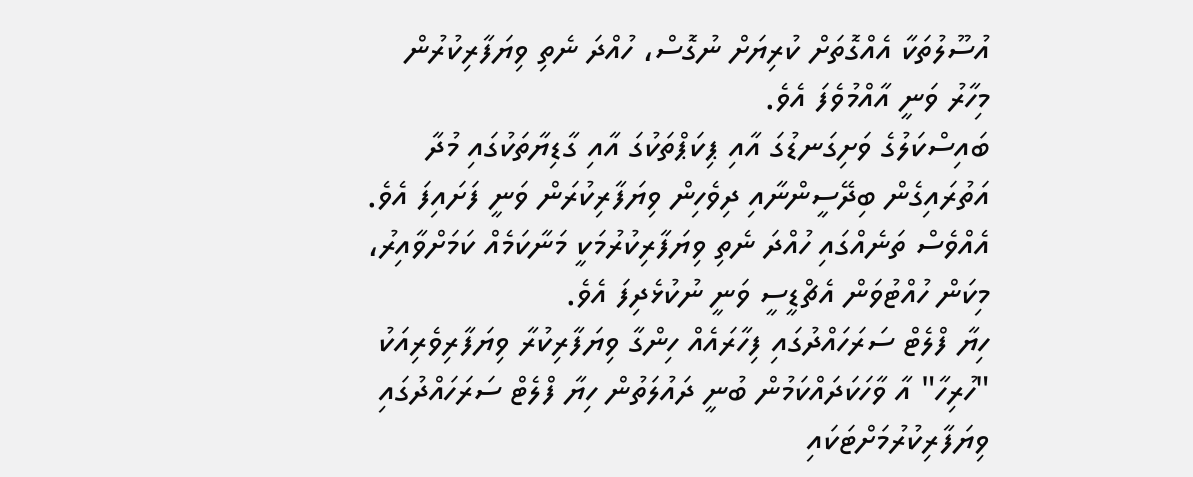އުސޫލުތަކާ އެއްގޮތަށް ކުރިޔަށް ނުގޮސް، ހުއްދަ ނެތި ވިޔަފާރިކުރުން މިހާރު ވަނީ އާއްމުވެފަ އެވެ.
ބައިސްކަލުގެ ވަށިގަނޑުގަ އާއި ޕިކަޕްތަކުގަ އާއި ގާޑިޔާތަކުގައި މުދާ އަތުރައިގެން ބިދޭސީންނާއި ދިވެހިން ވިޔަފާރިކުރަން ވަނީ ފަށައިފަ އެވެ. އެއްވެސް ތަނެއްގައި ހުއްދަ ނެތި ވިޔަފާރިކުރުމަކީ މަނާކަމެއް ކަމަށްވާއިރު، މިކަން ހުއްޓުވަން އެޗްޑީސީ ވަނީ ނުކުޅެދިފަ އެވެ.
ހިޔާ ފްލެޓް ސަރަހައްދުގައި ފިހާރައެއް ހިންގާ ވިޔަފާރިކުރާ ވިޔަފާރިވެރިއަކު "ހުރިހާ" އާ ވާހަކަދައްކަމުން ބުނީ ދައުލަތުން ހިޔާ ފްލެޓް ސަރަހައްދުގައި ވިޔަފާރިކުރުމަށްޓަކައި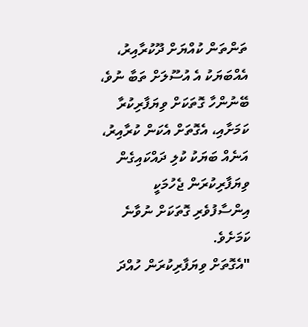ތަންތަން ކުއްޔަށް ދޫކުރާއިރު، އެއްބަޔަކު އެ އުސޫލަށް ތަބާ ނުވެ، ބޭނުންހާ ގޮތަކަށް ވިޔަފާރިކުރާ ކަމަށާއި، އެގޮތަށް އެކަން ކުރާއިރު، އަނެއް ބަޔަކު ކުލި ދައްކައިގެން ވިޔަފާރިކުރަން ޖެހުމަކީ އިންސާފުވެރި ގޮތަކަށް ނުވާނެ ކަމަށެވެ.
"އެގޮތަށް ވިޔަފާރިކުރަން ހުއްދަ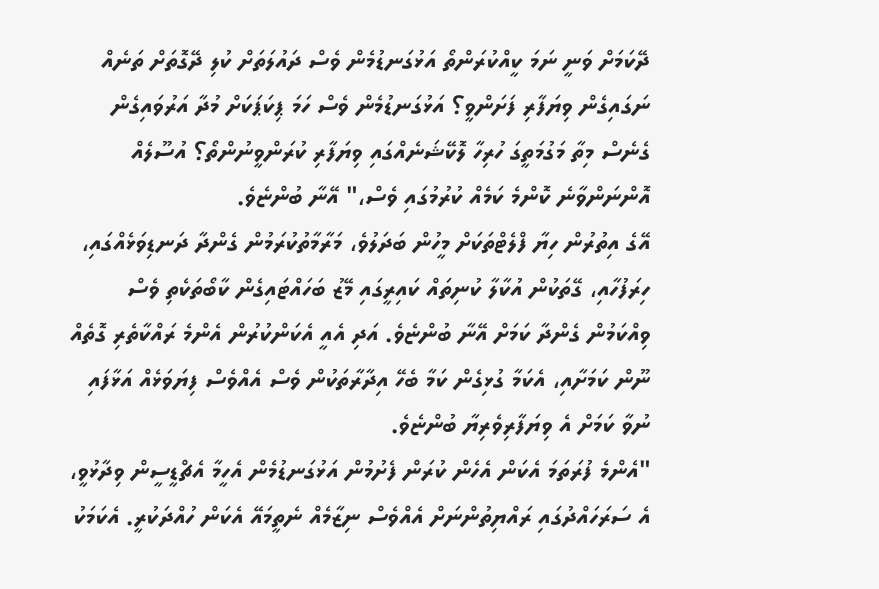ދޭކަމަށް ވަނީ ނަމަ ކީއްކުރަންތޯ އަޅުގަނޑުމެން ވެސް ދައުލަތަށް ކުލި ދޭގޮތަށް ތަނެއް ނަގައިގެން ވިޔަފާރި ފަށަންވީ؟ އަޅުގަނޑުމެން ވެސް ހަމަ ޕިކަޕަކަށް މުދާ އަރުވައިގެން ގެނެސް މިތާ މަގުމަތީގަ ހުރިހާ ލޮކޭޝަނެއްގައި ވިޔަފާރި ކުރަންވީނުންތޯ؟ އުސޫލެއް އޮންނަންވާނެ ކޮންމެ ކަމެއް ކުރުމުގައި ވެސް،" އޭނާ ބުންޏެވެ.
އޭގެ އިތުރުން ހިޔާ ފްލެޓްތަކަށް މީހުން ބަދަލުވެ، މަރާމާތުކުރަމުން ގެންދާ ދަނޑިވަޅެއްގައި، ހިރަފުހާއި، ގޭތަކުން އުކާލާ ކުނިތައް ކައިރީގައި މޭޒު ބަހައްޓައިގެން ކާބޯތަކެތި ވެސް ވިއްކަމުން ގެންދާ ކަމަށް އޭނާ ބުންޏެވެ. އަދި އެއީ އެކަންކުރުން އެންމެ ރައްކާތެރި ގޮތެއް ނޫން ކަމަށާއި، އެކަމާ ގުޅިގެން ކަމާ ބެހޭ އިދާރާތަކުން ވެސް އެއްވެސް ފިޔަވަޅެއް އަޅާފައި ނުވާ ކަމަށް އެ ވިޔަފާރިވެރިޔާ ބުންޏެވެ.
"އެންމެ ފުރަތަމަ އެކަން އެހެން ކުރަން ފެށުމުން އަޅުގަނޑުމެން އެހީމާ އެޗްޑީސީން ވިދާޅުވީ، އެ ސަރަހައްދުގައި ރައްޔިތުންނަށް އެއްވެސް ނިޒާމެއް ނެތީމައޭ އެކަން ހުއްދަކުރީ. އެކަމަކު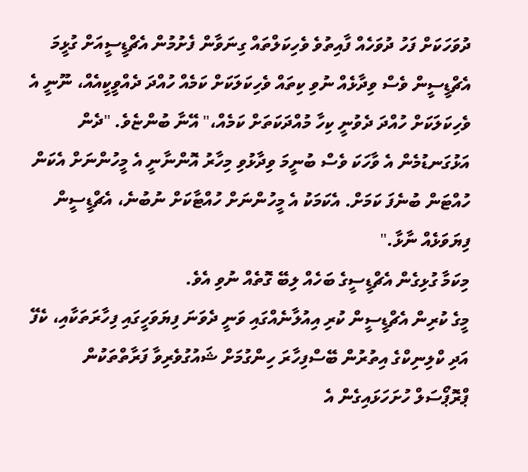ދުވަހަކަށް ފަހު ދުވަހެއް ފާއިތުވެ ވެހިކަލްތައް ގިނަވާން ފެށުމުން އެޗްޑީސީއަށް ގުޅީމަ އެޗްޑީސީން ވެސް ވިދާޅެއް ނުވި ކިތައް ވެހިކަލަކަށް ކަމެއް ހުއްދަ ދެއްވީކީއެއް، ނޫނީ އެ ވެހިކަލަކަށް ހުއްދަ ދެވުނީ ކިހާ މުއްދަކަތަށް ކަމެއް،" އޭނާ ބުންޏެވެ. "ދެން އަޅުގަނޑުމެން އެ ވާހަކަ ވެސް ބުނީމަ ވިދާޅުވި މިހާރު އޮންނާނީ އެ މީހުންނަށް އެކަން ހުއްޓަން ބުނެފަ ކަމަށް. އެކަމަކު އެ މީހުންނަށް ހުއްޓާކަށް ނުބުނެ، އެޗްޑީސީން ފިޔަވަޅެއް ނާޅާ."
މިކަމާ ގުޅިގެން އެޗްޑީސީގެ ބަހެއް ލިބޭ ގޮތެއް ނުވި އެވެ.
މީގެ ކުރިން އެޗްޑީސީން ކުރި އިއުލާނެއްގައި ވަނީ ދެވަނަ ފިޔަވަހީގައި ފިހާރަތަކާއި، ކެފޭ އަދި ކްލިނިކްގެ އިތުރުން ބޭސްފިހާރަ ހިންގުމަށް ޝައުގުވެރިވާ ފަރާތްތަކުން ޕްރޮޕޯސަލް ހުށަހަޅައިގެން އެ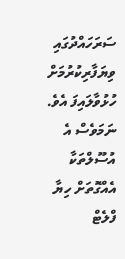ސަރަހައްދުގައި ވިޔަފާރިކުރުމަށް ހުޅުވާލައިފަ އެވެ. ނަމަވެސް އެ އުސޫލްތަކާ އެއްގޮތަށް ހިޔާ ފްލެޓް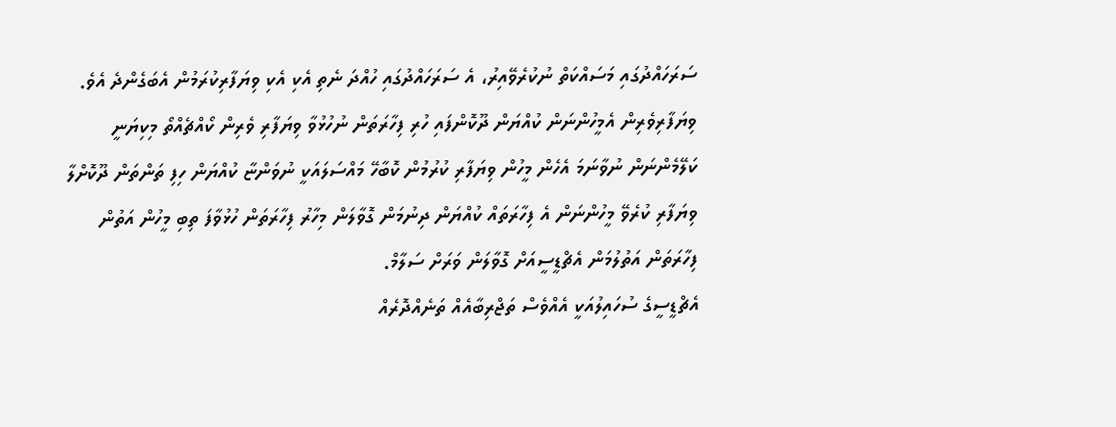ސަރަހައްދުގައި މަސައްކަތް ނުކުރެވޭއިރު، އެ ސަރަހައްދުގައި ހުއްދަ ނެތި އެކި އެކި ވިޔަފާރިކުރަމުން އެބަގެންދެ އެވެ.
ވިޔަފާރިވެރިން އެމީހުންނަން ކުއްޔަން ދޫކޮންފައި ހުރި ފިހާރަތަން ނުހުޅުވާ ވިޔަފާރި ވެރިން ކޯއްޗެއްތޯ މިކިޔަނީ ކަލޭމެންނަން ނުވާނަމަ އެހެން މީހުން ވިޔަފާރި ކުރުމުން ކޮބާހޭ މައްސަލައަކީ ނުވަންޏާ ކުއްޔަން ހިފި ތަންތަން ދޫކޮށްލާ ވިޔަފާރި ކުރެވޭ މީހުންނަން އެ ފިހާރަތައް ކުއްޔަން ދިނުމަން ގޮވާލަން މިހާރު ފިހާރަތަން ހުޅުވާފަ ތިބި މީހުން އަތުން ފިހާރަތަން އަތުލުމަން އެޗްޑީސީއަށް ގޮވާލަން ވަރަށް ސަލާމް.
އެޗްޑީސީގެ ސުހައިލުއަކީ އެއްވެސް ތަޖްރިބާއެއް ތަނެއްދޮރެއް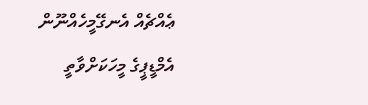ޢެއްޗެއް އެނގޭމީހެއްނޫން އެމްޑީޕީގެ މީހަކަށްވާތީ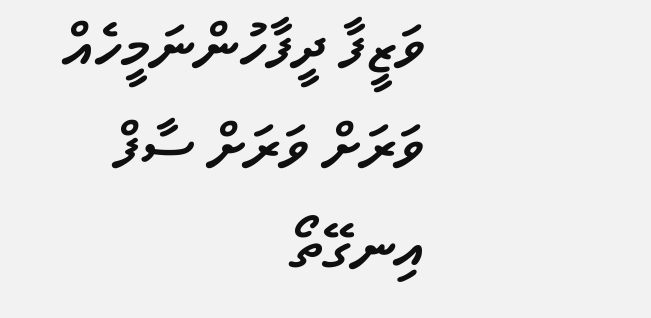ވަޒީފާ ދީފާހުންނަމީހެއް ވަރަށް ވަރަށް ސާފް އިނގޭތޯ